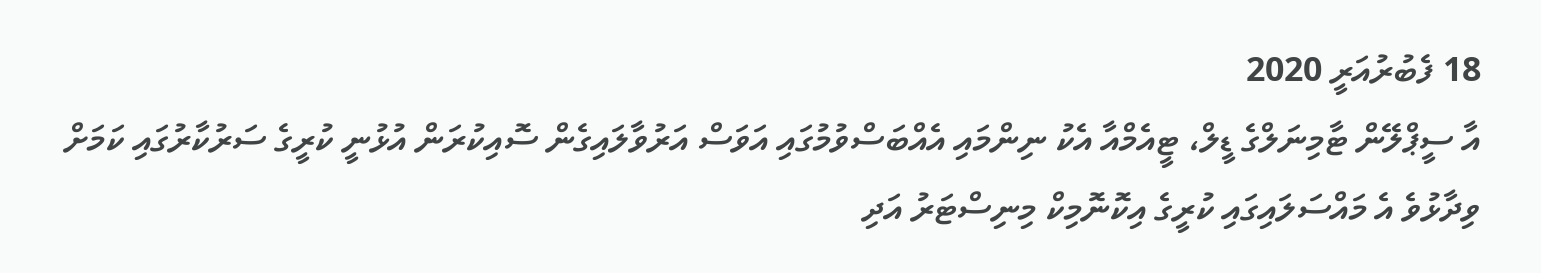18 ފެބުރުއަރީ 2020
އާ ސީޕްލޭން ޓާމިނަލްގެ ޑީލް، ޓީއެމްއާ އެކު ނިންމައި އެއްބަސްވުމުގައި އަވަސް އަރުވާލައިގެން ސޮއިކުރަން އުޅުނީ ކުރީގެ ސަރުކާރުގައި ކަމަށް ވިދާޅުވެ އެ މައްސަލައިގައި ކުރީގެ އިކޮނޮމިކް މިނިސްޓަރު އަދި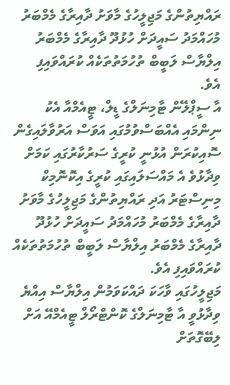ރައްޔިތުންގެ މަޖިލީހުގެ މާވަށު ދާއިރާގެ މެމްބަރު މުހައްމަދު ސައީދަށް ހުޅުދޫ ދާއިރާގެ މެމްބަރު އިލްޔާސް ލަބީބް ތުހުމަތުތަކެއް ކުރައްވައިފި އެވެ.
އާ ސީޕްލޭން ޓާމިނަލްގެ ޑީލް، ޓީއެމްއާ އެކު ނިންމައި އެއްބަސްވުމުގައި އަވަސް އަރުވާލައިގެން ސޮއިކުރަން އުޅުނީ ކުރީގެ ސަރުކާރުގައި ކަމަށް ވިދާޅުވެ އެ މައްސަލައިގައި ކުރީގެ އިކޮނޮމިކް މިނިސްޓަރު އަދި ރައްޔިތުންގެ މަޖިލީހުގެ މާވަށު ދާއިރާގެ މެމްބަރު މުހައްމަދު ސައީދަށް ހުޅުދޫ ދާއިރާގެ މެމްބަރު އިލްޔާސް ލަބީބް ތުހުމަތުތަކެއް ކުރައްވައިފި އެވެ.
މަޖިލީހުގައި ވާހަކަ ދައްކަވަމުން އިލްޔާސް އިއްޔެ ވިދާޅުވީ އާ ޓާމިނަލްގެ ކޮންޓްރޯލް ޓީއެމްއޭ އަށް ލިބޭގޮތަށް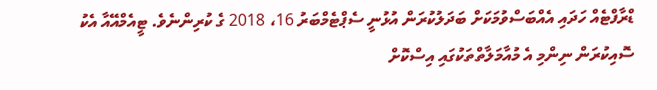ޑްރާފްޓެއް ހަދައި އެއްބަސްވުމަކަށް ބަދަލުކުރަން އުޅުނީ ސެޕްޓެމްބަރު 16، 2018 ގެ ކުރިންނެވެ. ޓީއެމްއޭއާ އެކު ސޮއިކުރަން ނިންމި އެ މުއާމަލާތްތަކުގައި އިސްކޮށް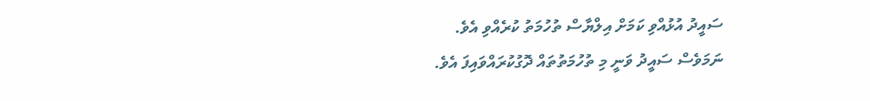ސައީދު އުޅުއްވި ކަމަށް އިލްޔާސް ތުހުމަތު ކުރެއްވި އެވެ.
ނަމަވެސް ސައީދު ވަނީ މި ތުހުމަތުތައް ދޮގުކުރައްވައިފަ އެވެ.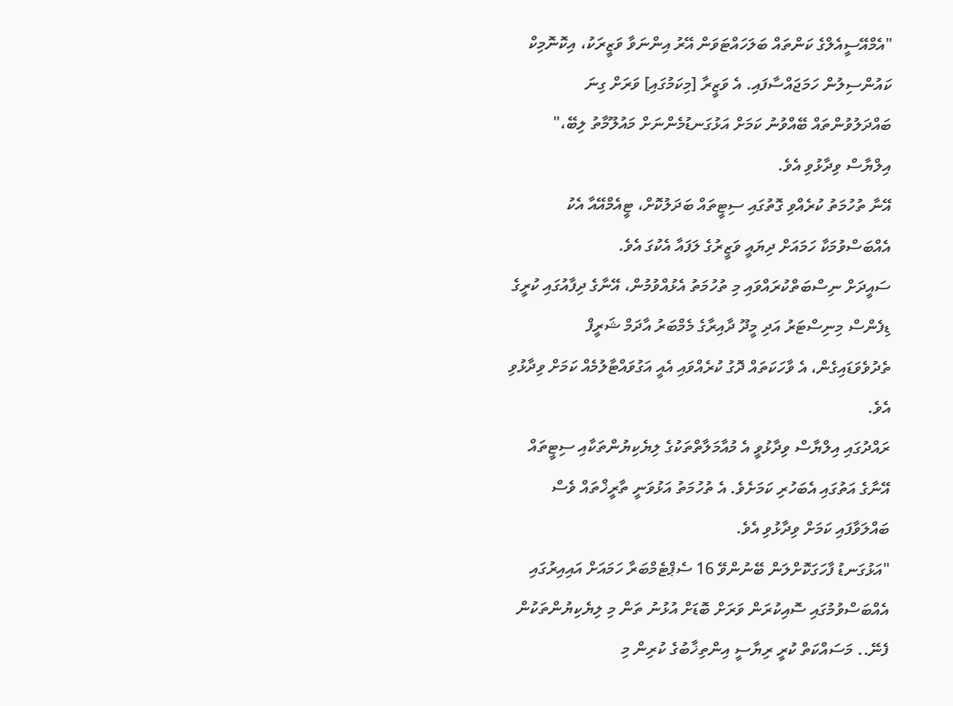"އެމްއޭސީއެލްގެ ކަންތައް ބަލަހައްޓަވަން އޭރު އިންނަވާ ވަޒީރަކު، އިކޮނޮމިކް ކައުންސިލުން ހަމަޖައްސާފައި. އެ ވަޒީރާ [މިކަމުގައި] ވަރަށް ގިނަ ބައްދަލުވުންތައް ބޭއްވުނު ކަމަށް އަޅުގަނޑުމެންނަށް މައުލޫމާތު ލިބޭ،" އިލްޔާސް ވިދާޅުވި އެވެ.
އޭނާ ތުހުމަތު ކުރެއްވި ގޮތުގައި ސިޓީތައް ބަދަލުކޮށް، ޓީއެމްއޭއާ އެކު އެއްބަސްވުމަކާ ހަމައަށް ދިޔައީ ވަޒީރުގެ ލަފައާ އެކުގަ އެވެ.
ސައީދަށް ނިސްބަތްކުރައްވައި މި ތުހުމަތު އެޅުއްވުމުން، އޭނާގެ ދިފާއުގައި ކުރީގެ ޑިފެންސް މިނިސްޓަރު އަދި މީދޫ ދާއިރާގެ މެމްބަރު އާދަމް ޝަރީފް ތެދުވެވަޑައިގެން، އެ ވާހަކަތައް ދޮގު ކުރެއްވައި އެއީ އަގުވައްޓާލުމެއް ކަމަށް ވިދާޅުވި އެވެ.
ރައްދުގައި އިލްޔާސް ވިދާޅުވީ އެ މުއާމަލާތްތަކުގެ ލިޔެކިޔުންތަކާއި ސިޓީތައް އޭނާގެ އަތުގައި އެބަހުރި ކަމަށެވެ. އެ ތުހުމަތު އަޅުވަނީ ތާރީޚްތައް ވެސް ބައްލަވާފައި ކަމަށް ވިދާޅުވި އެވެ.
"އަޅުގަނޑު ފާހަގަކޮށްލަން ބޭނުންވޭ 16 ސެޕްޓެމްބަރާ ހަމައަށް އައިއިރުގައި އެއްބަސްވުމުގައި ސޮއިކުރަން ވަރަށް ބޮޑަށް އުޅުނު ތަން މި ލިޔެކިޔުންތަކުން ފެނޭ.. މަސައްކަތް ކުރީ ރިޔާސީ އިންތިޚާބުގެ ކުރިން މި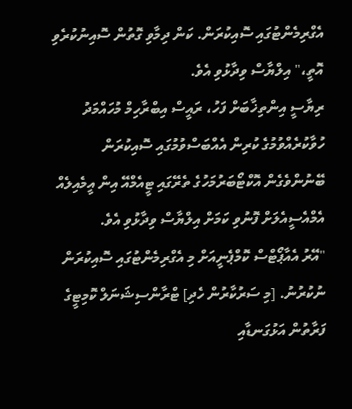އެގްރިމެންޓުގައި ސޮއިކުރަން. ކަން ދިމާވި ގޮތުން ސޮއިނުކުރެވި އޮތީ،" އިލްޔާސް ވިދާޅުވި އެވެ.
ރިޔާސީ އިންތިޚާބަށް ފަހު، ރައީސް އިބްރާހިމް މުހައްމަދު ހުވާކުރެއްވުމުގެ ކުރިން އެއްބަސްވުމުގައި ސޮއިކުރަން ބޭނުންވެގެން އޮކްޓޯބަރުމަހުގެ ތެރޭގައި ޓީއެމްއޭ އިން އީމެއިލެއް އެމްއެސީއެލަށް ފޮނުވި ކަމަށް އިލްޔާސް ވިދާޅުވި އެވެ.
"އޭރު އެއާޕޯޓްސް ކޮމްޕެނީއަށް މި އެގްރިމެންޓުގައި ސޮއިކުރަން ނުކުރުނު. [މި ސަރުކާރުން ހެދި] ޓްރާންސިޝަނަލް ކޮމިޓީގެ ފަރާތުން އަޅުގަނޑާއި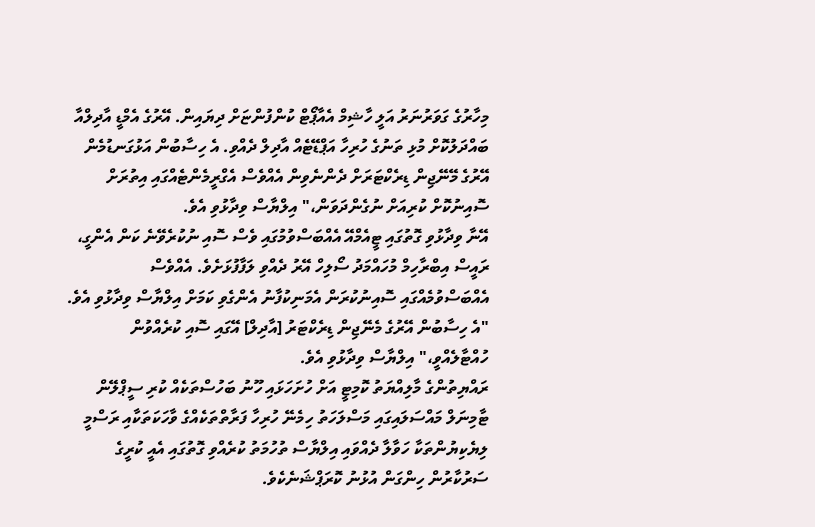މިހާރުގެ ގަވަރުނަރު އަލީ ހާޝިމް އެއާޕޯޓް ކުންފުންޏަށް ދިޔައިން. އޭރުގެ އެމްޑީ އާދިލްއާ ބައްދަލުކޮށް މުޅި ތަނުގެ ހުރިހާ އަޕްޑޭޓެއް އާދިލް ދެއްވި. އެ ހިސާބުން އަޅުގަނޑުމެން އޭރުގެ މޭނޭޖިން ޑިރެކްޓަރަށް ދެންނެވިން އެއްވެސް އެގްރީމެންޓެއްގައި އިތުރަށް ސޮއިނުކޮށް ކުރިއަށް ނުގެންދަވަން،" އިލްޔާސް ވިދާޅުވި އެވެ.
އޭނާ ވިދާޅުވި ގޮތުގައި ޓީއެމްއޭ އެއްބަސްވުމުގައި ވެސް ސޮއި ނުކުރެވޭނެ ކަން އެންގީ، ރައީސް އިބްރާހިމް މުހައްމަދު ސޯލިހް އޭރު ދެއްވި ލަފާފުޅަށެވެ. އެއްވެސް އެއްބަސްވުމެއްގައި ސޮއިނުކުރަން އެމަނިކުފާނު އެންގެވި ކަމަށް އިލްޔާސް ވިދާޅުވި އެވެ.
"އެ ހިސާބުން އޭރުގެ މެނޭޖިން ޑިރެކްޓަރު [އާދިލް] އޭގައި ސޮއި ކުރެއްވުން ހުއްޓާލެއްވީ،" އިލްޔާސް ވިދާޅުވި އެވެ.
ރައްޔިތުންގެ މާލިއްޔަތު ކޮމިޓީ އަށް ހުށަހަޅައި ހޫނު ބަހުސްތަކެއް ކުރި ސީޕްލޭން ޓާމިނަލް މައްސަލައިގައި މަސްލަހަތު ހިމެނޭ ހުރިހާ ފަރާތްތަކެއްގެ ވާހަކަތަކާއި ރަސްމީ ލިޔެކިޔުންތަކާ ހަވާލާ ދެއްވައި އިލްޔާސް ތުހުމަތު ކުރެއްވި ގޮތުގައި އެއީ ކުރީގެ ސަރުކާރުން ހިންގަން އުޅުނު ކޮރަޕްޝަނެކެވެ.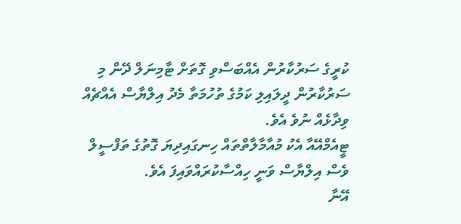ކުރީގެ ސަރުކާރުން އެއްބަސްވި ގޮތަށް ޓާމިނަލް ދޭން މި ސަރުކާރުން ދީލައިލި ކަމުގެ ތުހުމަތާ މެދު އިލްޔާސް އެއްޗެއް ވިދާޅެއް ނުވެ އެވެ.
ޓީއެމްއޭއާ އެކު މުއާމާލާތްތައް ހިނގައިދިޔަ ގޮތުގެ ތަފްސީލް ވެސް އިލްޔާސް ވަނީ ހިއްސާކުރައްވައިފަ އެވެ.
އޭނާ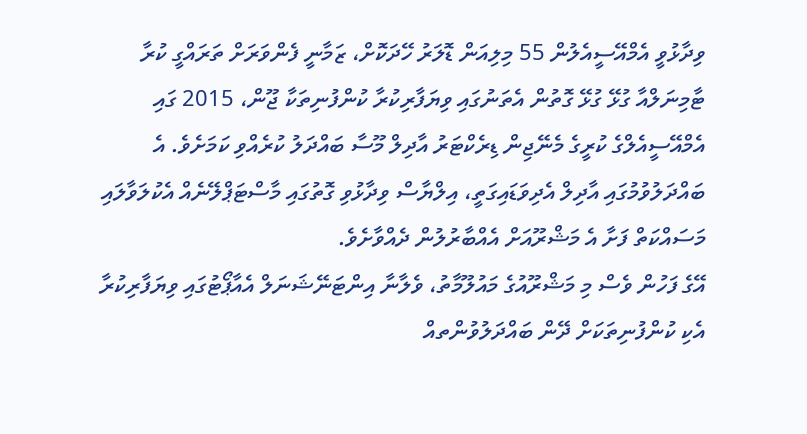ވިދާޅުވީ އެމްއޭސީއެލުން 55 މިލިއަން ޑޮލަރު ހޭދަކޮށް، ޒަމާނީ ފެންވަރަށް ތަރައްގީ ކުރާ ޓާމިނަލްއާ ގުޅޭ ގުޅޭ ގޮތުން އެތަނުގައި ވިޔަފާރިކުރާ ކުންފުނިތަކާ ޖޫން، 2015 ގައި އެމްއޭސީއެލްގެ ކުރީގެ މެނޭޖިން ޑިރެކްޓަރު އާދިލް މޫސާ ބައްދަލު ކުރެއްވި ކަމަށެވެ. އެ ބައްދަލުވުމުގައި އާދިލް އެދިވަޑައިގަތީ، އިލްޔާސް ވިދާޅުވި ގޮތުގައި މާސްޓަޕްލޭނެއް އެކުލަވާލައި މަސައްކަތް ފަށާ އެ މަޝްރޫއަށް އެއްބާރުލުން ދެއްވާށެވެ.
އޭގެ ފަހުން ވެސް މި މަޝްރޫއުގެ މައުލޫމާތު، ވެލާނާ އިންޓަނޭޝަނަލް އެއާޕޯޓުގައި ވިޔަފާރިކުރާ އެކި ކުންފުނިތަކަށް ދޭން ބައްދަލުވުންތއް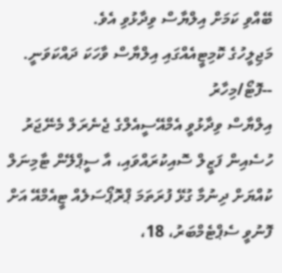ބޭއްވި ކަމަށް އިލްޔާސް ވިދާޅުވި އެވެ.
މަޖިލީހުގެ ކޮމިޓީއެއްގައި އިލްޔާސް ވާހަކަ ދައްކަވަނީ. --ފޮޓޯ/މިހާރު
އިލްޔާސް ވިދާޅުވީ އެމްއޭސީއެލްގެ ޖެނެރަލް މެނޭޖަރު ހުސެއިން ފަޒީލް ސޮއިކުރައްވައި، އާ ސީޕްލޭން ޓާމިނަލް ކުއްޔަށް ދިނުމާ ގުޅޭ ފުރަތަމަ ޕްރޮޕޯސަލެއް ޓީއެމްއޭ އަށް ފޮނުވީ ސެޕްޓެމްބަރު، 18،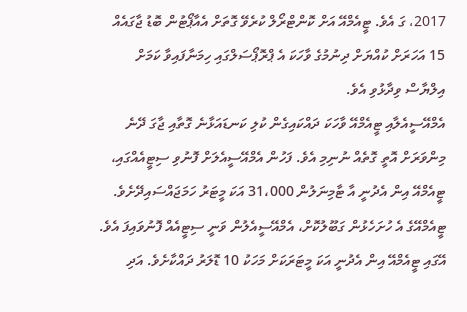2017، ގަ އެވެ. ޓީއެމްއޭ އަށް ކޮންޓްރޯލް ކުރެވޭ ގޮތަށް އެއާޕޯޓުން ބޮޑު ޖާގައެއް 15 އަހަރަށް ކުއްޔަށް ދިނުމުގެ ވާހަކަ އެ ޕްރޮޕޯސަލްގައި ހިމަނާފައިވާ ކަމަށް އިލްޔާސް ވިދާޅުވި އެވެ.
އެމްއޭސީއެލާއި ޓީއެމްއޭ ވާހަކަ ދައްކައިގެން ކުލި ކަނޑައަޅާނެ ގޮތާއި ޖާގަ ދޭނެ މިންވަރަށް އޮތީ ގޮތެއް ނުނިމި އެވެ. ފަހުން އެމްއޭސީއެލަށް ފޮނުވި ސިޓީއެއްގައި، ޓީއެމްއޭ އިން އެދުނީ އާ ޓާމިނަލުން 31،000 އަކަ މީޓަރު ހަމަޖައްސައިދޭށެވެ.
ޓީއެމްއޭގެ އެ ހުށަހެޅުން ގަބޫލުކޮށް، އެމްއޭސީއެލުން ވަނީ ސިޓީއެއް ފޮނުވައިފަ އެވެ. އޭގައި ޓީއެމްއޭ އިން އެދުނީ އަކަ މީޓަރަކަށް މަހަކު 10 ޑޮލަރު ދައްކާށެވެ. އަދި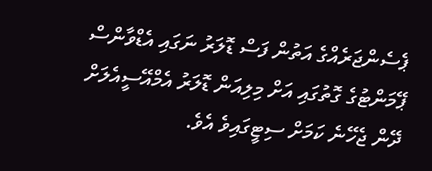ޕެސެންޖަރެއްގެ އަތުން ފަސް ޑޮލަރު ނަގައި އެޑްވާންސް ޕޭމަންޓުގެ ގޮތުގައި އަށް މިލިއަން ޑޮލަރު އެމްއޭސީއެލަށް ދޭން ޖެހޭނެ ކަމަށް ސިޓީގައިވެ އެވެ.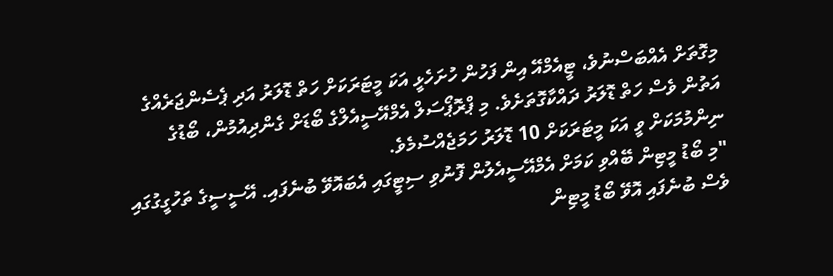މިގޮތަށް އެއްބަސްނުވެ، ޓީއެމްއޭ އިން ފަހުން ހުށަހެޅީ އަކަ މީޓަރަކަށް ހަތް ޑޮލަރު އަދި ޕެސެންޖަރެއްގެ އަތުން ވެސް ހަތް ޑޮލަރު ދައްކާގޮތަށެވެ. މި ޕްރޮޕޯސަލް އެމްއޭސީއެލްގެ ބޯޑަށް ގެންދިއުމުން، ބޯޑުގެ ނިންމުމަކަށް ވީ އަކަ މީޓަރަކަށް 10 ޑޮލަރު ހަމަޖެއްސުމެވެ.
"މި ބޯޑު މީޓިން ބޭއްވި ކަމަށް އެމްއޭސީއެލުން ފޮނުވި ސިޓީގައި އެބައޮވޭ ބުނެފައި. އޭސީސީގެ ތަހުގީގުގައި ވެސް ބުނެފައި އޮވޭ ބޯޑު މީޓިން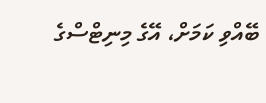ބޭއްވި ކަމަށް، އޭގެ މިނިޓްސްގެ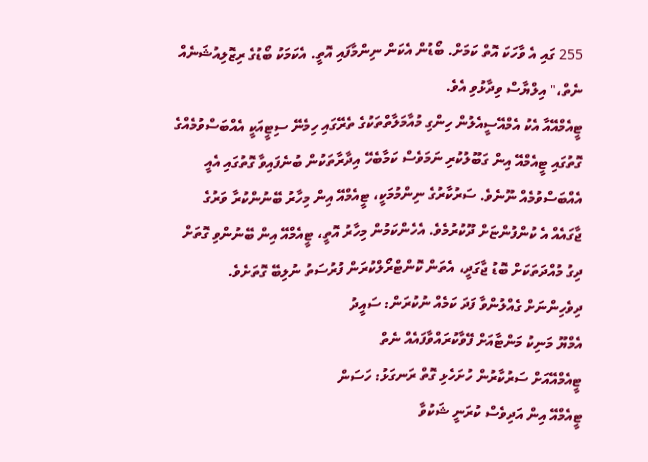255 ގައި އެ ވާހަކަ އޮތް ކަމަށް. ބޯޑުން އެކަން ނިންމާފައި އޮތީ. އެކަމަކު ބޯޑުގެ ރިޒޮލިއުޝަނެއް ނެތް،" އިލްޔާސް ވިދާޅުވި އެވެ.
ޓީއެމްއޭއާ އެކު އެމްއޭސީއެލުން ހިންގި މުއާމަލާތްތަކުގެ ތެރޭގައި ހިމެނޭ ސިޓީއަކީ އެއްބަސްވުމެއްގެ ގޮތުގައި ޓީއެމްއޭ އިން ގަބޫލުކުރި ނަމަވެސް ކަމާބެހޭ އިދާރާތަކުން ބުނެފައިވާ ގޮތުގައި އެއީ އެއްބަސްވުމެއް ނޫނެވެ. ސަރުކާރުގެ ނިންމުމަކީ، ޓީއެމްއޭ އިން މިހާރު ބޭނުންކުރާ ވަރުގެ ޖާގައެއް އެ ކުންފުންޏަށް ދޫކުރުމެވެ. އެހެންކަމުން މިހާރު އޮތީ، ޓީއެމްއޭ އިން ބޭނުންވި ގޮތަށް ދިގު މުއްދަތަކަށް ބޮޑު ޖާގަދީ، އެތަން ކޮންޓްރޯލްކުރަން ފުރުސަތު ނުލިބޭ ގޮތަށެވެ.
ދިވެހިންނަށް ގެއްލުންވާ ފަދަ ކަމެއް ނުކުރަން: ސައީދު
އެމްޔޫ މަނިކު މަންޓާއަށް ފޭވާކުރައްވާފައެއް ނެތް
ޓީއެމްއޭއަށް ސަރުކާރުން ހުށަހެޅި ގޮތް ރަނގަޅު: ހަސަން
ޓީއެމްއޭ އިން އަދިވެސް ކުރަނީ ޝަކުވާ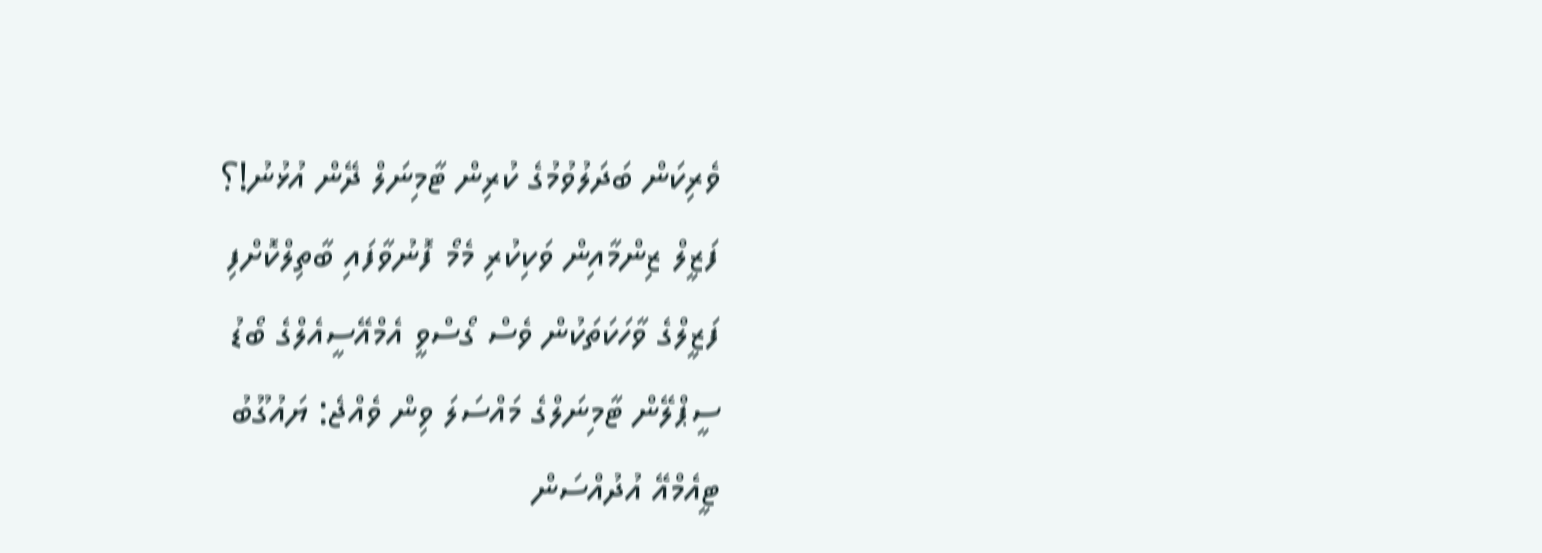ވެރިކަން ބަދަލުވުމުގެ ކުރިން ޓާމިނަލް ދޭން އުޅުނު!؟
ފަޒީލް ޒިންމާއިން ވަކިކުރި މެމޯ ފޮނުވާފައި ބާތިލްކޮށްފި
ފަޒީލްގެ ވާހަކަތަކުން ވެސް ގޯސްވީ އެމްއޭސީއެލްގެ ބޯޑު
ސީޕްލޭން ޓާމިނަލްގެ މައްސަލަ ވިން ވެއްޖެ: ޔައުގޫބު
ޓީއެމްއޭ އުދުއްސަން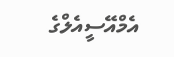އެމްއޭސީއެލްގެ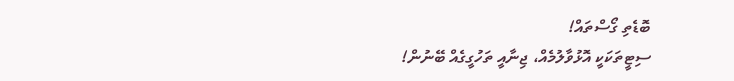ބޮޑެތި ގޯސްތައް!
ސިޓީތަކަކީ އޮޅުވާލުމެއް، ޖިނާއީ ތަހުގީގެއް ބޭނުން!